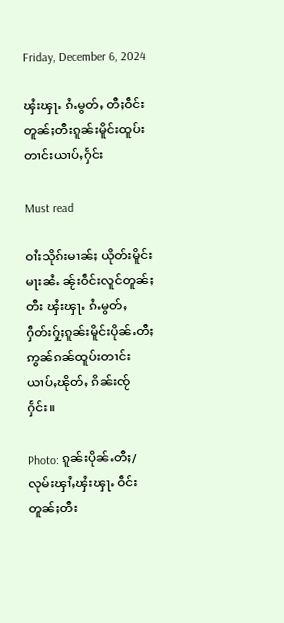Friday, December 6, 2024

ၾႆးၾႃႉ ၵႆႉမွတ်ႇ တီႈဝဵင်းတူၼ်ႈတီးၵူၼ်းမိူင်းထူပ်းတၢင်းယၢပ်ႇႁႅင်း

Must read

ဝၢႆးသိုၵ်းမၢၼ်ႈ ယိုတ်းမိူင်းမႃးၼႆႉ ၼႂ်းဝဵင်းလူင်တူၼ်ႈတီး ၾႆးၾႃႉ ၵႆႉမွတ်ႇ ႁဵတ်းႁႂ်ႈၵူၼ်းမိူင်းပိုၼ်ႉတီႈ ဢွၼ်ၵၼ်ထူပ်းတၢင်းယၢပ်ႇၽိုတ်ႇ ၵိၼ်းၸႂ် ႁႅင်း။

Photo: ၵူၼ်းပိုၼ်ႉတီႈ/ လုမ်းၾၢႆႇၾႆးၾႃႉ ဝဵင်းတူၼ်ႈတီး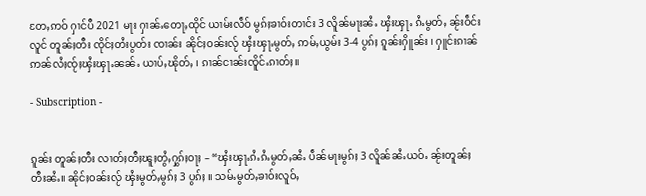တႄႇဢဝ် ႁၢင်ပီ 2021 မႃး ႁၢၼ်ႉတေႃႇထိုင် ယၢမ်းလဵဝ် မွၵ်ႈၶၢဝ်းတၢင်း 3 လိူၼ်မႃးၼႆႉ ၾႆးၾႃႉ ၵႆႉမွတ်ႇ ၼႂ်းဝဵင်းလူင် တူၼ်ႈတီး ၸိုင်ႈတႆးပွတ်း ၸၢၼ်း ၼိုင်ႈဝၼ်းလႂ် ၾႆးၾႃႉမွတ်ႇ ဢမ်ႇယွမ်း 3-4 ပွၵ်ႈ ၵူၼ်းႁိူၼ်း ၊ ႁူင်းၵၢၼ် ဢၼ်လႆႈၸႂ်ႈၾႆးၾႃႉၼၼ်ႉ ယၢပ်ႇၽိုတ်ႇ ၊ ၵၢၼ်ငၢၼ်းၸိူင်ႉၵၢတ်ႈ။

- Subscription -


ၵူၼ်း တူၼ်ႈတီး လၢတ်ႈတီႈၽူႈတွႆႇႁွၵ်ႈဝႃႈ – “ၾႆးၾႃႉၵႆႉၵႆႉမွတ်ႇၼႆႉ ပဵၼ်မႃးမွၵ်ႈ 3 လိူၼ်ၼႆႉယဝ်ႉ ၼႂ်းတူၼ်ႈတီးၼႆႉ။ ၼိုင်ႈဝၼ်းလႂ် ၾႆးမွတ်ႇမွၵ်ႈ 3 ပွၵ်ႈ ။ သမ်ႉမွတ်ႇၶၢဝ်းလူဝ်ႇ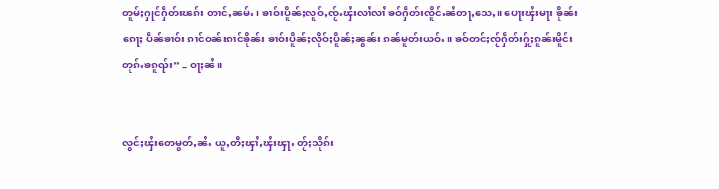တူမ်ႈႁုင်ႁဵတ်းၽၵ်း တၢင်ႇၼမ်ႉ၊ ၶၢဝ်းပိူၼ်ႈလူဝ်ႇၸႂ်ႉၾႆးလၢႆလၢႆ ၶဝ်ႁဵတ်းၸိူင်ႉၼႆတႃႇသေႇ။ ပေႃးၾႆးမႃး ၶိုၼ်းၵေႃႈ ပဵၼ်ၶၢဝ်း ၵၢင်ဝၼ်းၵၢင်ၶိုၼ်း ၶၢဝ်းပိူၼ်ႈလိုဝ်ႈပိူၼ်ႈၼွၼ်း ၵၼ်မူတ်းယဝ်ႉ။ ၶဝ်တင်ႈၸႂ်ႁဵတ်းႁႂ်ႈၵူၼ်းမိူင်းတုၵ်ႉၶၵူၺ်း” – ဝႃႈၼႆ။


လွင်ႈၾႆးတေမွတ်ႇၼႆႉ ယူႇတီႈၾၢႆႇၾႆးၾႃႉ တႂ်ႈသိုၵ်း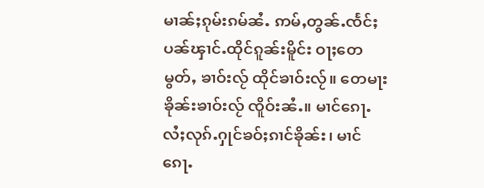မၢၼ်ႈၵုမ်းၵမ်ၼႆႉ ဢမ်ႇတွၼ်ႉၸႅင်ႈ ပၼ်ၾၢင်ႉထိုင်ၵူၼ်းမိူင်း ဝႃႈတေမွတ်ႇ ၶၢဝ်းလႂ် ထိုင်ၶၢဝ်းလႂ်။ တေမႃးၶိုၼ်းၶၢဝ်းလႂ် ၸိူဝ်းၼႆႉ။ မၢင်ၵေႃႉ လႆႈလုၵ်ႉႁုင်ၶဝ်ႈၵၢင်ၶိုၼ်း၊ မၢင်ၵေႃႉ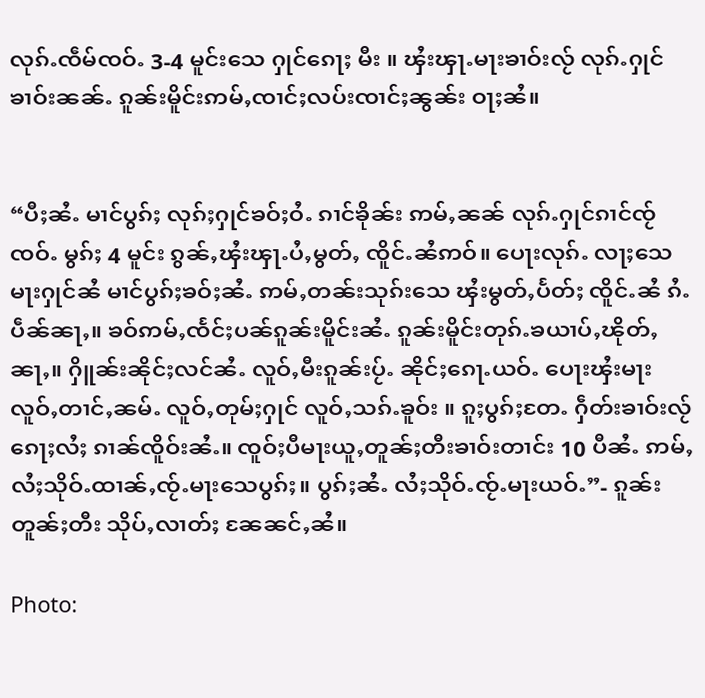လုၵ်ႉၸဵမ်ၸဝ်ႉ 3-4 မူင်းသေ ႁုင်ၵေႃႈ မီး ။ ၾႆးၾႃႉမႃးၶၢဝ်းလႂ် လုၵ်ႉႁုင်ၶၢဝ်းၼၼ်ႉ ၵူၼ်းမိူင်းဢမ်ႇၸၢင်ႈလပ်းၸၢင်ႈၼွၼ်း ဝႃႈၼႆ။


“ပီႈၼႆႉ မၢင်ပွၵ်ႈ လုၵ်ႈႁုင်ၶဝ်ႈဝႆႉ ၵၢင်ၶိုၼ်း ဢမ်ႇၼၼ် လုၵ်ႉႁုင်ၵၢင်ၸႂ်ၸဝ်ႉ မွၵ်ႈ 4 မူင်း ၵွၼ်ႇၾႆးၾႃႉပႆႇမွတ်ႇ ၸိူင်ႉၼႆဢဝ်။ ပေႃးလုၵ်ႉ လႃႈသေ မႃးႁုင်ၼႆ မၢင်ပွၵ်ႈၶဝ်ႈၼႆႉ ဢမ်ႇတၼ်းသုၵ်းသေ ၾႆးမွတ်ႇပႅတ်ႈ ၸိူင်ႉၼႆ ၵႆႉပဵၼ်ၼႃႇ။ ၶဝ်ဢမ်ႇၸႅင်ႈပၼ်ၵူၼ်းမိူင်းၼႆႉ ၵူၼ်းမိူင်းတုၵ်ႉၶယၢပ်ႇၽိုတ်ႇ ၼႃႇ။ ႁိူၼ်းၼိုင်ႈလင်ၼႆႉ လူဝ်ႇမီးၵူၼ်းပႂ်ႉ ၼိုင်ႈၵေႃႉယဝ်ႉ ပေႃးၾႆးမႃး လူဝ်ႇတၢင်ႇၼမ်ႉ လူဝ်ႇတုမ်ႈႁုင် လူဝ်ႇသၵ်ႉၶူဝ်း ။ ၵူႈပွၵ်ႈတႄႉ ႁဵတ်းၶၢဝ်းလႂ်ၵေႃႈလႆႈ ၵၢၼ်ၸိူဝ်းၼႆႉ။ ၸူဝ်ႈပီမႃးယူႇတူၼ်ႈတီးၶၢဝ်းတၢင်း 10 ပီၼႆႉ ဢမ်ႇလႆႈသိုဝ်ႉထၢၼ်ႇၸႂ်ႉမႃးသေပွၵ်ႈ။ ပွၵ်ႈၼႆႉ လႆႈသိုဝ်ႉၸႂ်ႉမႃးယဝ်ႉ”- ၵူၼ်း တူၼ်ႈတီး သိုပ်ႇလၢတ်ႈ ၼႄၼင်ႇၼႆ။

Photo: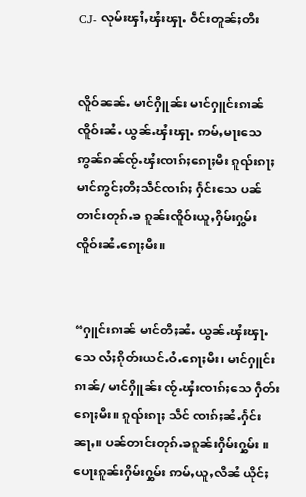CJ- လုမ်းၾၢႆႇၾႆးၾႃႉ ဝဵင်းတူၼ်ႈတီး


လိူဝ်ၼၼ်ႉ မၢင်ႁိူၼ်း မၢင်ႁူင်းၵၢၼ် ၸိူဝ်းၼႆႉ ယွၼ်ႉၾႆးၾႃႉ ဢမ်ႇမႃးသေ ဢွၼ်ၵၼ်ၸႂ်ႉၾႆးၸၢၵ်ႈၵေႃႈမီး ၵူၺ်းၵႃႈ မၢင်ဢွင်ႈတီႈသဵင်ၸၢၵ်ႈ ႁႅင်းသေ ပၼ်တၢင်းတုၵ်ႉၶ ၵူၼ်းၸိူဝ်းယူႇႁိမ်းႁွမ်း ၸိူဝ်းၼႆႉၵေႃႈမီး။


“ႁူင်းၵၢၼ် မၢင်တီႈၼႆႉ ယွၼ်ႉၾႆးၾႃႉသေ လႆႈၵိုတ်းယင်ႉဝႆႉၵေႃႈမီး၊ မၢင်ႁူင်းၵၢၼ်/ မၢင်ႁိူၼ်း ၸႂ်ႉၾႆးၸၢၵ်ႈသေ ႁဵတ်းၵေႃႈမီး။ ၵူၺ်းၵႃႈ သဵင် ၸၢၵ်ႈၼႆႉႁႅင်းၼႃႇ။ ပၼ်တၢင်းတုၵ်ႉၶၵူၼ်းႁိမ်းႁွမ်း ။ ပေႃးၵူၼ်းႁိမ်းႁွမ်း ဢမ်ႇယူႇလီၼႆ ယိုင်ႈ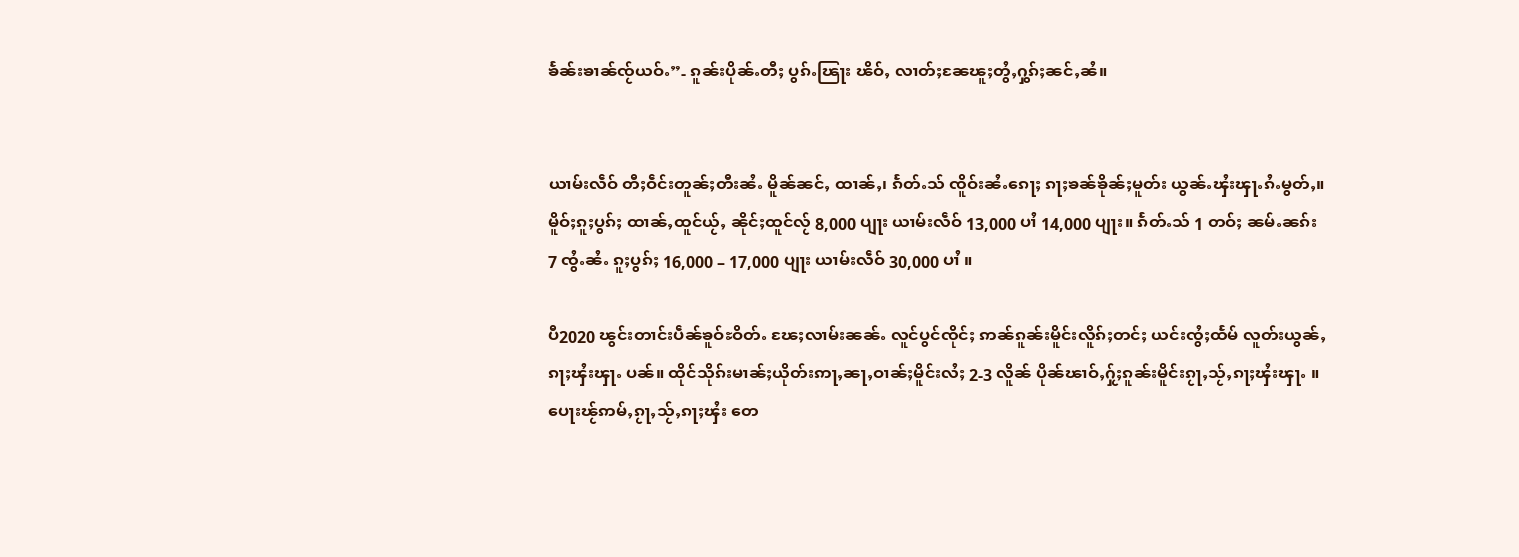ၶႅၼ်းၶၢၼ်ၸႂ်ယဝ်ႉ”- ၵူၼ်းပိုၼ်ႉတီႈ ပွၵ်ႉၽြႃး ၽိဝ်ႇ လၢတ်ႈၼႄၽူႈတွႆႇႁွၵ်ႈၼင်ႇၼႆ။


ယၢမ်းလဵဝ် တီႈဝဵင်းတူၼ်ႈတီးၼႆႉ မိူၼ်ၼင်ႇ ထၢၼ်ႇ၊ ၵႅတ်ႉသ် ၸိူဝ်းၼႆႉၵေႃႈ ၵႃႈၶၼ်ၶိုၼ်ႈမူတ်း ယွၼ်ႉၾႆးၾႃႉၵႆႉမွတ်ႇ။ မိူဝ်ႈၵူႈပွၵ်ႈ ထၢၼ်ႇထူင်ယႂ်ႇ ၼိုင်ႈထူင်လႂ် 8,000 ပျႃး ယၢမ်းလဵဝ် 13,000 ပၢႆ 14,000 ပျႃး။ ၵႅတ်ႉသ် 1 တဝ်ႈ ၼမ်ႉၼၵ်း 7 ၸွႆႉၼႆႉ ၵူႈပွၵ်ႈ 16,000 – 17,000 ပျႃး ယၢမ်းလဵဝ် 30,000 ပၢႆ ။

ပီ2020 ၽွင်းတၢင်းပဵၼ်ၶူဝ်ႊဝိတ်ႉ ၽႄႈလၢမ်းၼၼ်ႉ လူင်ပွင်ၸိုင်ႈ ဢၼ်ၵူၼ်းမိူင်းလိူၵ်ႈတင်ႈ ယင်းၸွႆႈထႅမ် လူတ်းယွၼ်ႇ ၵႃႈၾႆးၾႃႉ ပၼ်။ ထိုင်သိုၵ်းမၢၼ်ႈယိုတ်းဢႃႇၼႃႇဝၢၼ်ႈမိူင်းလႆႈ 2-3 လိူၼ် ပိုၼ်ၽၢဝ်ႇႁႂ်ႈၵူၼ်းမိူင်းၵႂႃႇသႂ်ႇၵႃႈၾႆးၾႃႉ ။ ပေႃးၽႂ်ဢမ်ႇၵႂႃႇသႂ်ႇၵႃႈၾႆး တေ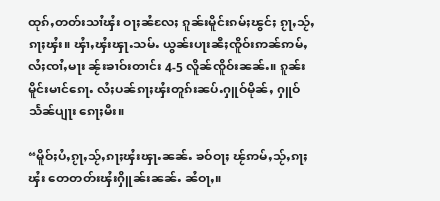ထုၵ်ႇတတ်းသၢႆၾႆး ဝႃႈၼႆလႄႈ ၵူၼ်းမိူင်းၵမ်ႈၽွင်ႈ ၵႂႃႇသႂ်ႇၵႃႈၾႆး။ ၾႆၢႇၾႆးၾႃႉသမ်ႉ ယွၼ်းပႃးၼီႈၸိူဝ်းဢၼ်ဢမ်ႇလႆႈၸၢႆႇမႃး ၼႂ်းၶၢဝ်းတၢင်း 4-5 လိူၼ်ၸိူဝ်းၼၼ်ႉ။ ၵူၼ်းမိူင်းမၢင်ၵေႃႉ လႆႈပၼ်ၵႃႈၾႆးတူၵ်းၼပ်ႉႁူဝ်မိုၼ်ႇ ႁူဝ်သႅၼ်ပျႃး ၵေႃႈမီး။

“မိူဝ်ႈပႆႇၵႂႃႇသႂ်ႇၵႃႈၾႆးၾႃႉၼၼ်ႉ ၶဝ်ဝႃႈ ၽႂ်ဢမ်ႇသႂ်ႇၵႃႈၾႆး တေတတ်းၾႆးႁိူၼ်းၼၼ်ႉ ၼႆဝႃႇ။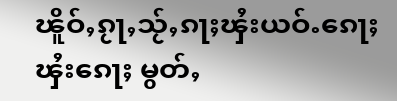ၽိူဝ်ႇၵႂႃႇသႂ်ႇၵႃႈၾႆးယဝ်ႉၵေႃႈ ၾႆးၵေႃႈ မွတ်ႇ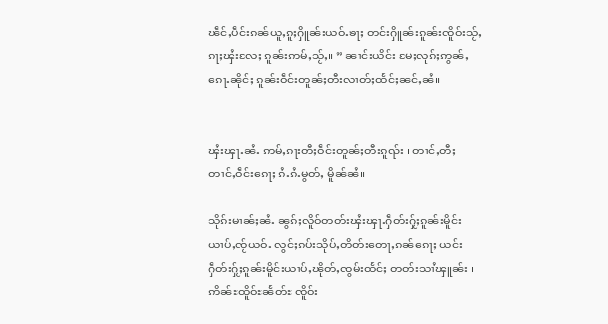ၽဵင်ႇပဵင်းၵၼ်ယူႇၵူႈႁိူၼ်းယဝ်ႉၶႃႈ တင်းႁိူၼ်းၵူၼ်းၸိူဝ်းသႂ်ႇၵႃႈၾႆးလႄႈ ၵူၼ်းဢမ်ႇသႂ်ႇ။ ” ၼၢင်းယိင်း မႄႈလုၵ်ႈဢွၼ်ႇ ၵေႃႉၼိုင်ႈ ၵူၼ်းဝဵင်းတူၼ်ႈတီးလၢတ်ႈထႅင်ႈၼင်ႇၼႆ။


ၾႆးၾႃႉၼႆႉ ဢမ်ႇၵႃးတီႈဝဵင်းတူၼ်ႈတီးၵူၺ်း ၊ တၢင်ႇတီႈ တၢင်ႇဝဵင်းၵေႃႈ ၵႆႉၵႆႉမွတ်ႇ မိူၼ်ၼႆ။

သိုၵ်းမၢၼ်ႈၼႆႉ ၼွၵ်ႈလိူဝ်တတ်းၾႆးၾႃႉႁဵတ်းႁႂ်ႈၵူၼ်းမိူင်းယၢပ်ႇၸႂ်ယဝ်ႉ လွင်ႈၵပ်းသိုပ်ႇတိတ်းတေႃႇၵၼ်ၵေႃႈ ယင်းႁဵတ်းႁႂ်ႈၵူၼ်းမိူင်းယၢပ်ႇၽိုတ်ႇၸွမ်းထႅင်ႈ တတ်းသၢႆၾူၼ်း ၊ ဢိၼ်ႊထိူဝ်ႊၼႅတ်ႊ ၸိူဝ်း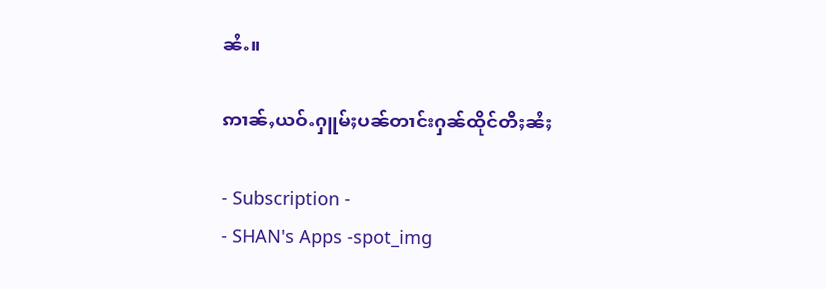ၼႆႉ။

ဢၢၼ်ႇယဝ်ႉႁူမ်ႈပၼ်တၢင်းႁၼ်ထိုင်တီႈၼႆႈ

- Subscription -
- SHAN's Apps -spot_img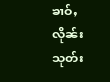ၶၢဝ်ႇလိုၼ်းသုတ်း